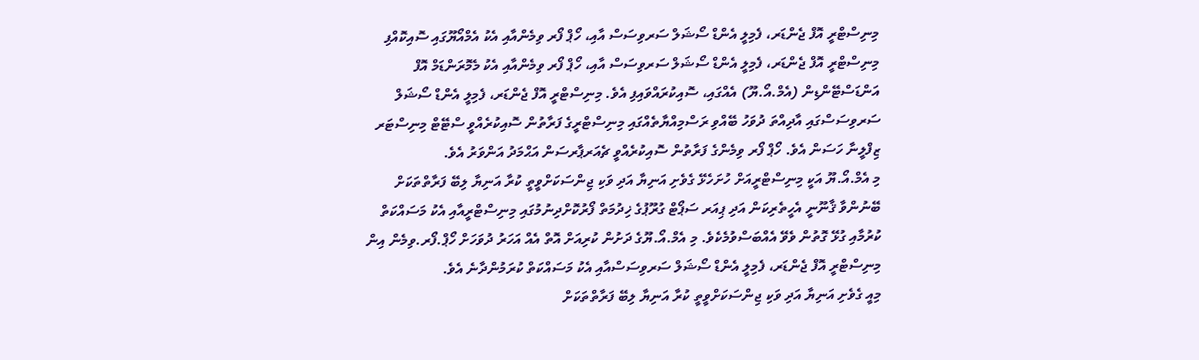މިނިސްޓްރީ އޮފް ޖެންޑަރ، ފެމިލީ އެންޑް ސޯޝަލް ސަރވިސަސް އާއި، ހޯޕް ފޯރ ވިމެންއާއި އެކު އެމްއޯޔޫގައި ސޮއިކޮއްފި
މިނިސްޓްރީ އޮފް ޖެންޑަރ، ފެމިލީ އެންޑް ސޯޝަލް ސަރވިސަސް އާއި، ހޯޕް ފޯރ ވިމެންއާއި އެކު މެމޮރަންޑަމް އޮފް އަންޑަސްޓޭންޑިން (އެމް.އޯ.ޔޫ) އެއްގައި، ސޮއިކުރައްވައިފި އެވެ. މިނިސްޓްރީ އޮފް ޖެންޑަރ، ފެމިލީ އެންޑް ސޯޝަލް ސަރވިސަސްގައި އާދިއްތަ ދުވަހު ބޭއްވި ރަސްމިއްޔާތެއްގައި މިނިސްޓްރީގެ ފަރާތުން ސޮއިކުރެއްވީ ސްޓޭޓް މިނިސްޓަރ ޒިފްލީނާ ހަސަން އެވެ. ހޯޕް ފޯރ ވިމެންގެ ފަރާތުން ސޮއިކުރެއްވީ ޗެއަރޕާރސަން އަޙްމަދު އަންވަރު އެވެ.
މި އެމް.އޯ.ޔޫ އަކީ މިނިސްޓްރީއަށް ހުށަހެޅޭ ގެވެށި އަނިޔާ އަދި ވަކި ޖިންސަކަށްވީތީ ކުރާ އަނިޔާ ލިބޭ ފަރާތްތަކަށް ބޭނުންވާ ޤާނޫނީ އެހީތެރިކަން އަދި ޕިއަރ ސަޕޯޓް ގުރޫޕުގެ ޚިދުމަތް ފޯރުކޮށްދިނުމުގައި މިނިސްޓްރީއާއި އެކު މަސައްކަތް ކުރުމާއި ގުޅޭ ގޮތުން ވެވޭ އެއްބަސްވުމެކެވެ. މި އެމް.އޯ.ޔޫގެ ދަށުން ކުރިއަށް އޮތް އެއް އަހަރު ދުވަހަށް ހޯޕް.ފޯރ.ވިމެން އިން މިނިސްޓްރީ އޮފް ޖެންޑަރ، ފެމިލީ އެންޑް ސޯޝަލް ސަރވިސަސްއާއި އެކު މަސައްކަތް ކުރަމުންދާނެ އެވެ.
މިއީ ގެވެށި އަނިޔާ އަދި ވަކި ޖިންސަކަށްވީތީ ކުރާ އަނިޔާ ލިބޭ ފަރާތްތަކަށް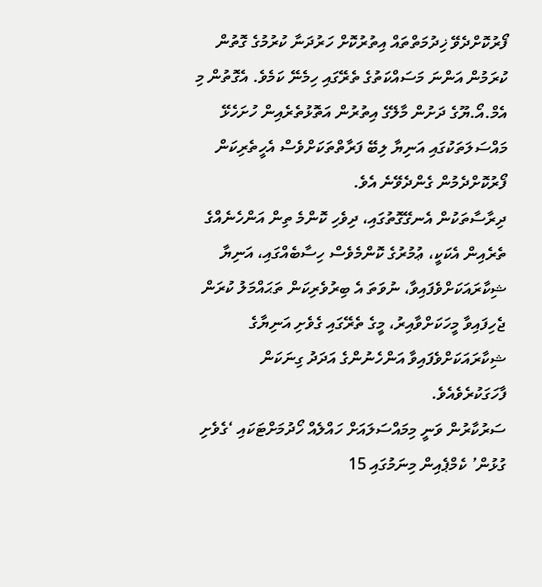ފޯރުކޮށްދެވޭ ޚިދުމަތްތައް އިތުރުކޮށް ހަރުދަނާ ކުރުމުގެ ގޮތުން ކުރަމުން އަންނަ މަސައްކަތުގެ ތެރޭގައި ހިމެނޭ ކަމެވެ. އެގޮތުން މި އެމް.އޯ.ޔޫގެ ދަށުން މާލޭގެ އިތުރުން އަތޮޅުތެރެއިން ހުށަހެޅޭ މައްސަލަތަކުގައި އަނިޔާ ލިބޭ ފަރާތްތަކަށްވެސް އެހީތެރިކަން ފޯރުކޮށްދެމުން ގެންދެވޭނެ އެވެ.
ދިރާސާތަކުން އެނގޭގޮތުގައި، ދިވެހި ކޮންމެ ތިން އަންހެނެއްގެ ތެރެއިން އެކަކީ، ޢުމުރުގެ ކޮންމެވެސް ހިސާބެއްގައި، އަނިޔާ ޝިކާރައަކަށްވެފައިވާ، ނުވަތަ އެ ބިރުވެރިކަން ތަޙައްމަލު ކުރަން ޖެހިފައިވާ މީހަކަށްވާއިރު، މީގެ ތެރޭގައި ގެވެށި އަނިޔާގެ ޝިކާރައަކަށްވެފައިވާ އަންހެނުންގެ އަދަދު ގިނަކަން ފާހަގަކުރެވެއެވެ.
ސަރުކާރުން ވަނީ މިމައްސަލައަށް ހައްލެއް ހޯދުމަށްޓަކައި ‘ގެވެށި ގުޅުން’ ކެމްޕެއިން މިނަމުގައި 15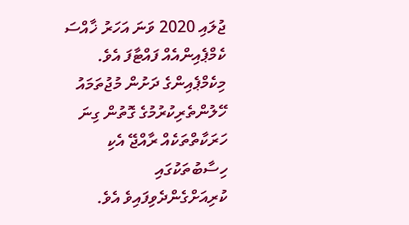ޖުލައި 2020 ވަނަ އަހަރު ޚާއްސަ ކެމްޕެއިންއެއް ފައްޓާފަ އެވެ.
މިކެމްޕެއިންގެ ދަށުން މުޖުތަމައު ހޭލުންތެރިކުރުމުގެ ގޮތުން ގިނަ ހަރަކާތްތަކެއް ރާއްޖޭ އެކި ހިސާބުތަކުގައި ކުރިއަށްގެންދެވިފައިވެ އެވެ.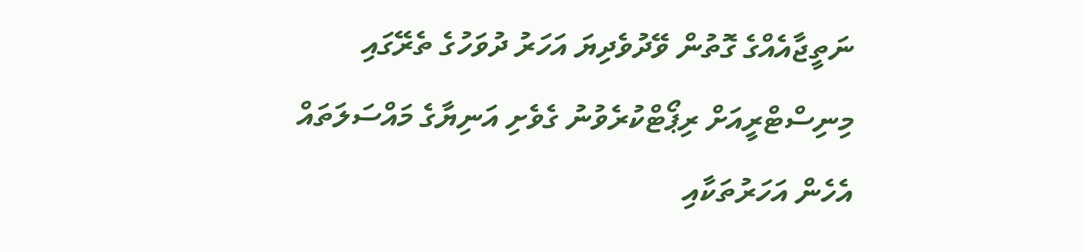ނަތީޖާއެއްގެ ގޮތުން ވޭދުވެދިޔަ އަހަރު ދުވަހުގެ ތެރޭގައި މިނިސްޓްރީއަށް ރިޕޯޓްކުރެވުނު ގެވެށި އަނިޔާގެ މައްސަލަތައް އެހެން އަހަރުތަކާއި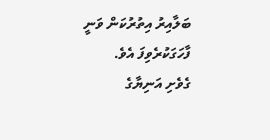ބަލާއިރު އިތުރުކަން ވަނީ ފާހަގަކުރެވިފަ އެވެ.
ގެވެށި އަނިޔާގެ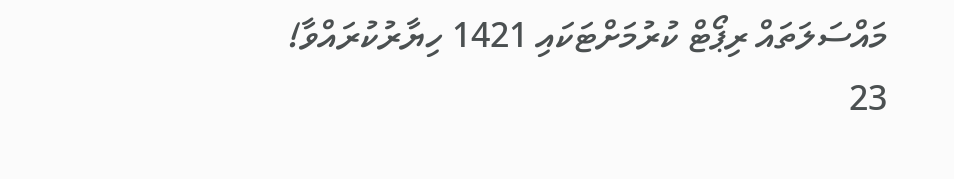މައްސަލަތައް ރިޕޯޓް ކުރުމަށްޓަކައި 1421 ހިޔާރުކުރައްވާ!
23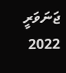ޖަނަވަރީ 2022